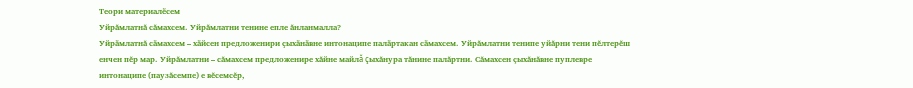Теори материалӗсем
Уйрăмлатнă сăмахсем. Уйрăмлатни тенине епле ăнланмалла?
Уйрӑмлатнă сӑмахсем – хӑйсен предложенири ҫыхӑнӑвне интонаципе палӑртакан сӑмахсем. Уйрăмлатни тенипе уйăрни тени пĕлтерĕш енчен пĕр мар. Уйрăмлатни – сăмахсем предложенире хăйне майлă çыхăнура тăнине палăртни. Сăмахсен çыхăнăвне пуплевре интонаципе (паузăсемпе) е вĕсемсĕр,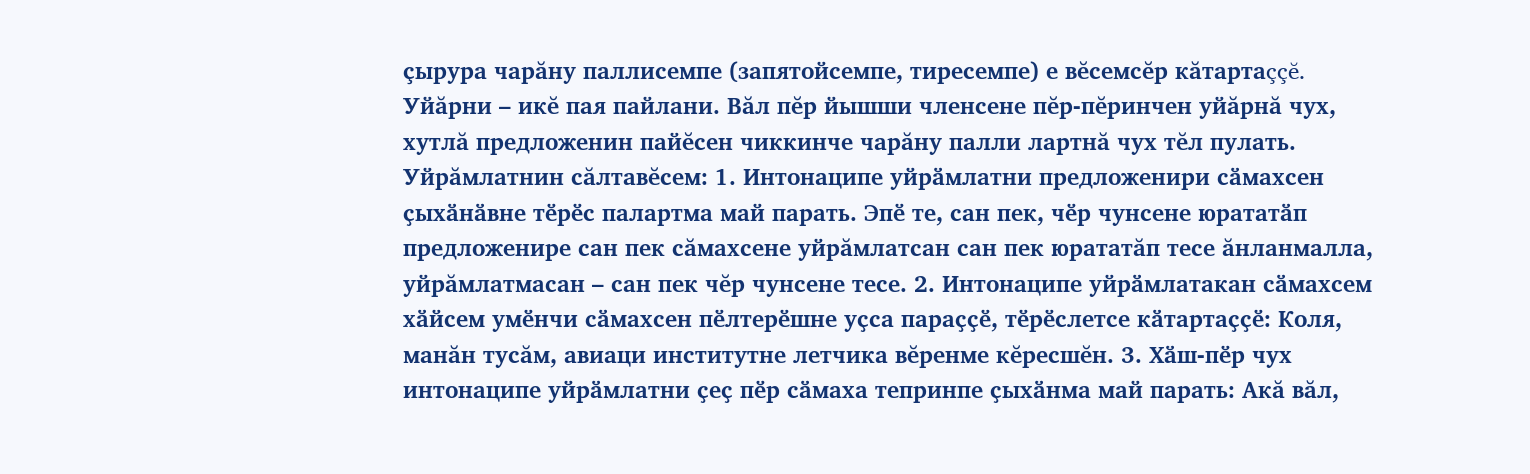çырура чарăну паллисемпе (запятойсемпе, тиресемпе) е вĕсемсĕр кăтартаççĕ. Уйăрни – икĕ пая пайлани. Вăл пĕр йышши членсене пĕр-пĕринчен уйăрнă чух, хутлă предложенин пайĕсен чиккинче чарăну палли лартнă чух тĕл пулать. Уйрăмлатнин сăлтавĕсем: 1. Интонаципе уйрӑмлатни предложенири сӑмахсен ҫыхӑнӑвне тӗрӗс палартма май парать. Эпӗ те, сан пек, чӗр чунсене юрататӑп предложенире сан пек сăмахсене уйрăмлатсан сан пек юрататăп тесе ăнланмалла, уйрăмлатмасан – сан пек чĕр чунсене тесе. 2. Интонаципе уйрӑмлатакан сӑмахсем хӑйсем умӗнчи сӑмахсен пӗлтерӗшне уҫса параҫҫӗ, тӗрӗслетсе кӑтартаҫҫӗ: Коля, манăн тусăм, авиаци институтне летчика вĕренме кĕресшĕн. 3. Хӑш-пӗр чух интонаципе уйрӑмлатни ҫеҫ пӗр сӑмаха тепринпе ҫыхӑнма май парать: Акă вăл,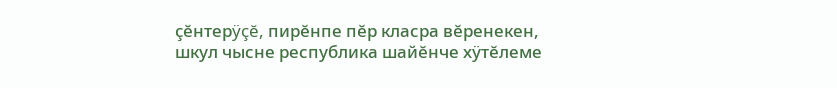çĕнтерÿçĕ, пирĕнпе пĕр класра вĕренекен, шкул чысне республика шайĕнче хÿтĕлеме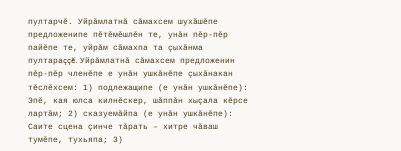пултарчĕ. Уйрăмлатнă сăмахсем шухăшĕпе предложенипе пĕтĕмĕшлĕн те, унăн пĕр-пĕр пайĕпе те, уйрăм сăмахпа та çыхăнма пултараççĕ. Уйрăмлатнă сăмахсем предложенин пĕр-пĕр членĕпе е унăн ушкăнĕпе çыхăнакан тĕслĕхсем: 1) подлежащипе (е унăн ушкăнĕпе): Эпĕ, кая юлса килнĕскер, шăппăн хыçала кĕрсе лартăм; 2) сказуемăйпа (е унăн ушкăнĕпе): Саите сцена çинче тăрать – хитре чăваш тумĕпе, тухьяпа; 3)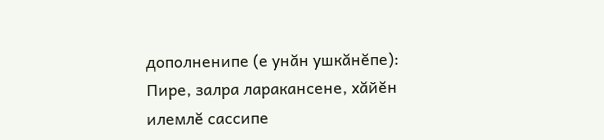дополненипе (е унăн ушкăнĕпе): Пире, залра ларакансене, хăйĕн илемлĕ сассипе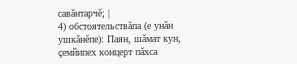савăнтарчĕ; |
4) обстоятельствăпа (е унăн ушкăнĕпе): Паян, шăмат кун, çемйипех концерт пăхса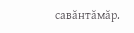савăнтăмăр.